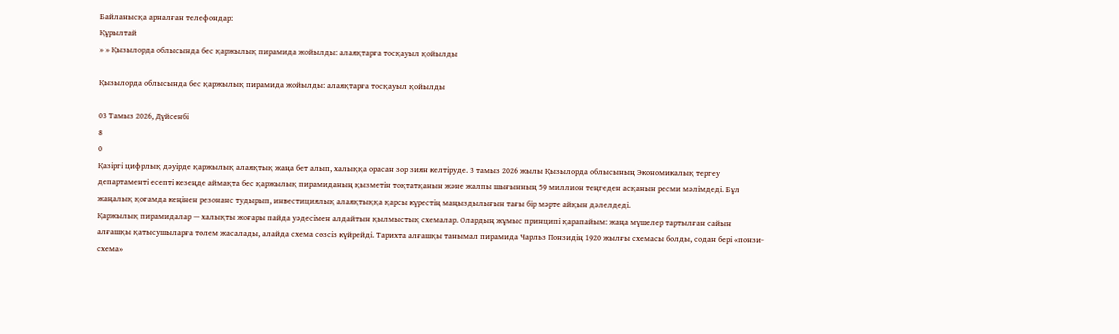Байланысқа арналған телефондар:
Құрылтай
» » Қызылорда облысында бес қаржылық пирамида жойылды: алаяқтарға тосқауыл қойылды

Қызылорда облысында бес қаржылық пирамида жойылды: алаяқтарға тосқауыл қойылды

03 Тамыз 2026, Дүйсенбі
8
0
Қазіргі цифрлық дәуірде қаржылық алаяқтық жаңа бет алып, халыққа орасан зор зиян келтіруде. 3 тамыз 2026 жылы Қызылорда облысының Экономикалық тергеу департаменті есепті кезеңде аймақта бес қаржылық пирамиданың қызметін тоқтатқанын және жалпы шығынның 59 миллион теңгеден асқанын ресми мәлімдеді. Бұл жаңалық қоғамда кеңінен резонанс тудырып, инвестициялық алаяқтыққа қарсы күрестің маңыздылығын тағы бір мәрте айқын дәлелдеді.
Қаржылық пирамидалар — халықты жоғары пайда уәдесімен алдайтын қылмыстық схемалар. Олардың жұмыс принципі қарапайым: жаңа мүшелер тартылған сайын алғашқы қатысушыларға төлем жасалады, алайда схема сөзсіз күйрейді. Тарихта алғашқы танымал пирамида Чарльз Понзидің 1920 жылғы схемасы болды, содан бері «понзи-схема»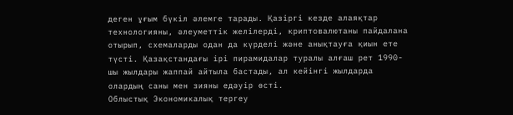деген ұғым бүкіл әлемге тарады. Қазіргі кезде алаяқтар технологияны, әлеуметтік желілерді, криптовалютаны пайдалана отырып, схемаларды одан да күрделі және анықтауға қиын ете түсті. Қазақстандағы ірі пирамидалар туралы алғаш рет 1990-шы жылдары жаппай айтыла бастады, ал кейінгі жылдарда олардың саны мен зияны едәуір өсті.
Облыстық Экономикалық тергеу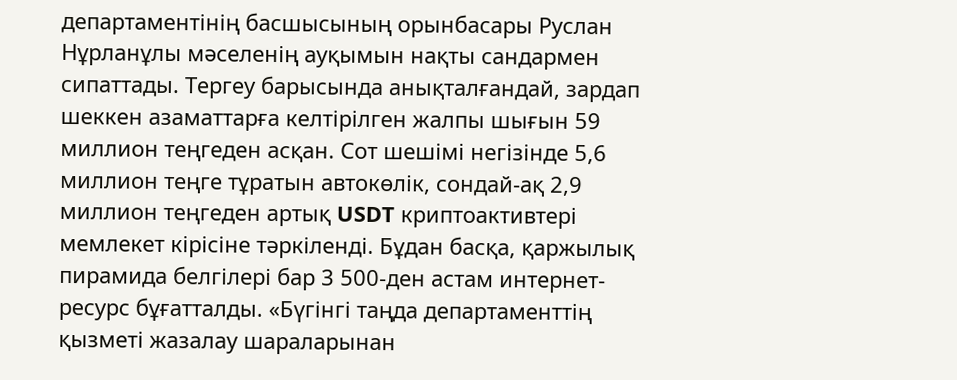департаментінің басшысының орынбасары Руслан Нұрланұлы мәселенің ауқымын нақты сандармен сипаттады. Тергеу барысында анықталғандай, зардап шеккен азаматтарға келтірілген жалпы шығын 59 миллион теңгеден асқан. Сот шешімі негізінде 5,6 миллион теңге тұратын автокөлік, сондай-ақ 2,9 миллион теңгеден артық USDT криптоактивтері мемлекет кірісіне тәркіленді. Бұдан басқа, қаржылық пирамида белгілері бар 3 500-ден астам интернет-ресурс бұғатталды. «Бүгінгі таңда департаменттің қызметі жазалау шараларынан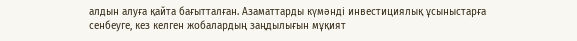алдын алуға қайта бағытталған. Азаматтарды күмәнді инвестициялық ұсыныстарға сенбеуге, кез келген жобалардың заңдылығын мұқият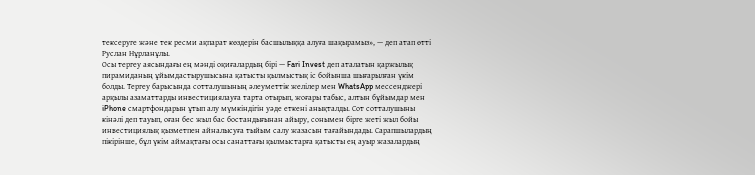тексеруге және тек ресми ақпарат көздерін басшылыққа алуға шақырамыз», — деп атап өтті Руслан Нұрланұлы.
Осы тергеу аясындағы ең мәнді оқиғалардың бірі — Fari Invest деп аталатын қаржылық пирамиданың ұйымдастырушысына қатысты қылмыстық іс бойынша шығарылған үкім болды. Тергеу барысында сотталушының әлеуметтік желілер мен WhatsApp мессенджері арқылы азаматтарды инвестициялауға тарта отырып, жоғары табыс, алтын бұйымдар мен iPhone смартфондарын ұтып алу мүмкіндігін уәде еткені анықталды. Сот сотталушыны кінәлі деп тауып, оған бес жыл бас бостандығынан айыру, сонымен бірге жеті жыл бойы инвестициялық қызметпен айналысуға тыйым салу жазасын тағайындады. Сарапшылардың пікірінше, бұл үкім аймақтағы осы санаттағы қылмыстарға қатысты ең ауыр жазалардың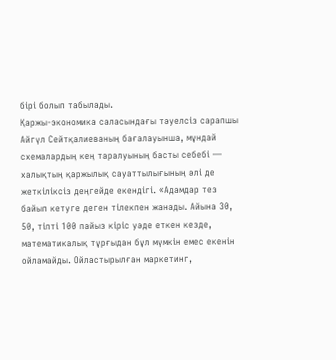бірі болып табылады.
Қаржы-экономика саласындағы тәуелсіз сарапшы Айгүл Сейтқалиеваның бағалауынша, мұндай схемалардың кең таралуының басты себебі — халықтың қаржылық сауаттылығының әлі де жеткіліксіз деңгейде екендігі. «Адамдар тез байып кетуге деген тілекпен жанады. Айына 30, 50, тіпті 100 пайыз кіріс уәде еткен кезде, математикалық тұрғыдан бұл мүмкін емес екенін ойламайды. Ойластырылған маркетинг,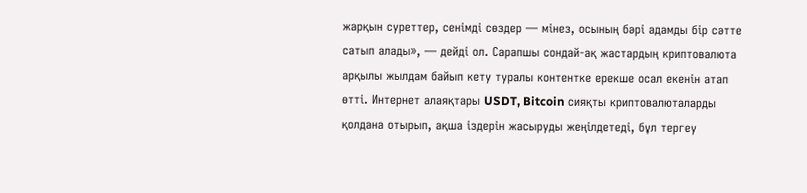жарқын суреттер, сенімді сөздер — мінез, осының бәрі адамды бір сәтте сатып алады», — дейді ол. Сарапшы сондай-ақ жастардың криптовалюта арқылы жылдам байып кету туралы контентке ерекше осал екенін атап өтті. Интернет алаяқтары USDT, Bitcoin сияқты криптовалюталарды қолдана отырып, ақша іздерін жасыруды жеңілдетеді, бұл тергеу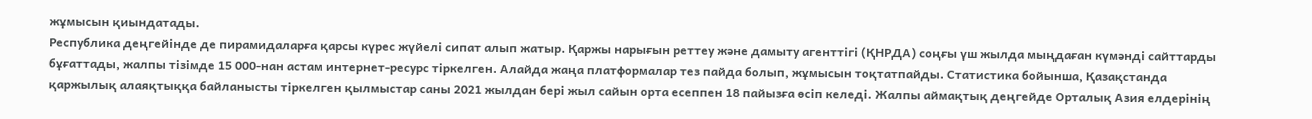жұмысын қиындатады.
Республика деңгейінде де пирамидаларға қарсы күрес жүйелі сипат алып жатыр. Қаржы нарығын реттеу және дамыту агенттігі (ҚНРДА) соңғы үш жылда мыңдаған күмәнді сайттарды бұғаттады, жалпы тізімде 15 000-нан астам интернет-ресурс тіркелген. Алайда жаңа платформалар тез пайда болып, жұмысын тоқтатпайды. Статистика бойынша, Қазақстанда қаржылық алаяқтыққа байланысты тіркелген қылмыстар саны 2021 жылдан бері жыл сайын орта есеппен 18 пайызға өсіп келеді. Жалпы аймақтық деңгейде Орталық Азия елдерінің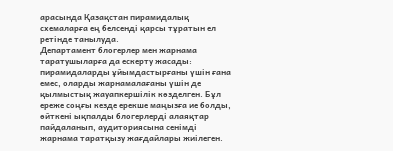арасында Қазақстан пирамидалық схемаларға ең белсенді қарсы тұратын ел ретінде танылуда.
Департамент блогерлер мен жарнама таратушыларға да ескерту жасады: пирамидаларды ұйымдастырғаны үшін ғана емес, оларды жарнамалағаны үшін де қылмыстық жауапкершілік көзделген. Бұл ереже соңғы кезде ерекше маңызға ие болды, өйткені ықпалды блогерлерді алаяқтар пайдаланып, аудиториясына сенімді жарнама таратқызу жағдайлары жиілеген.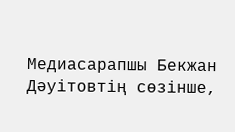Медиасарапшы Бекжан Дәуітовтің сөзінше,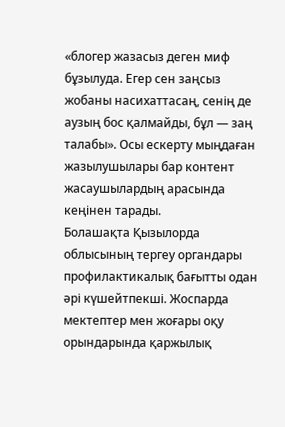«блогер жазасыз деген миф бұзылуда. Егер сен заңсыз жобаны насихаттасаң, сенің де аузың бос қалмайды, бұл — заң талабы». Осы ескерту мыңдаған жазылушылары бар контент жасаушылардың арасында кеңінен тарады.
Болашақта Қызылорда облысының тергеу органдары профилактикалық бағытты одан әрі күшейтпекші. Жоспарда мектептер мен жоғары оқу орындарында қаржылық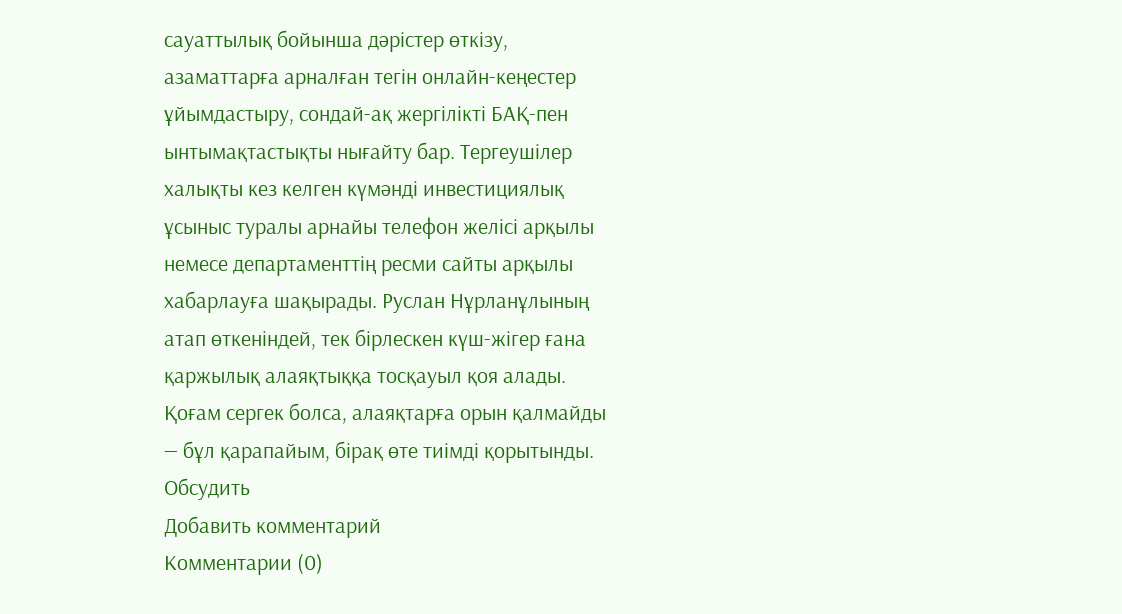сауаттылық бойынша дәрістер өткізу, азаматтарға арналған тегін онлайн-кеңестер ұйымдастыру, сондай-ақ жергілікті БАҚ-пен ынтымақтастықты нығайту бар. Тергеушілер халықты кез келген күмәнді инвестициялық ұсыныс туралы арнайы телефон желісі арқылы немесе департаменттің ресми сайты арқылы хабарлауға шақырады. Руслан Нұрланұлының атап өткеніндей, тек бірлескен күш-жігер ғана қаржылық алаяқтыққа тосқауыл қоя алады. Қоғам сергек болса, алаяқтарға орын қалмайды — бұл қарапайым, бірақ өте тиімді қорытынды.
Обсудить
Добавить комментарий
Комментарии (0)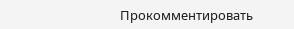Прокомментировать